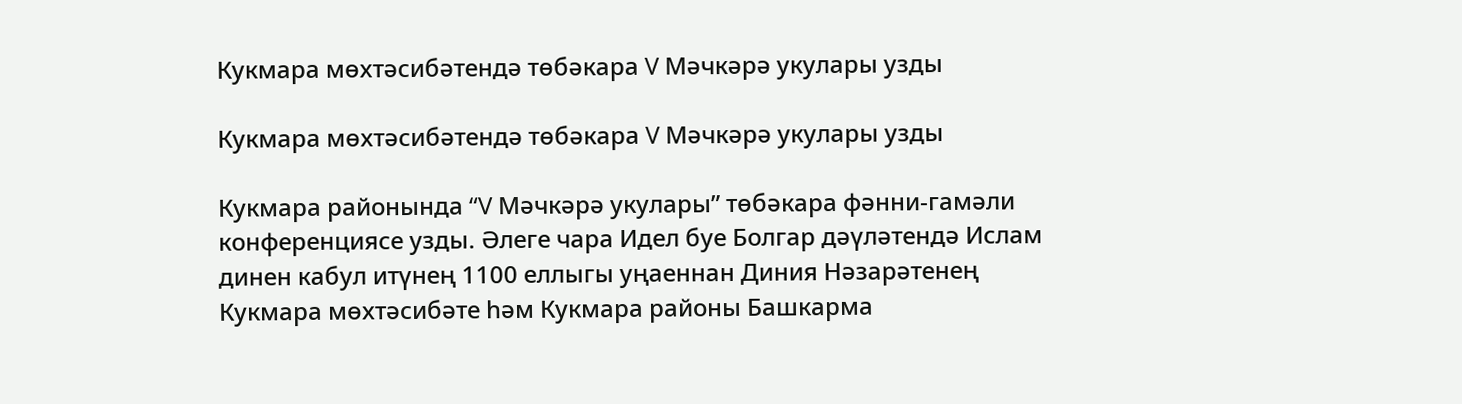Кукмара мөхтәсибәтендә төбәкара V Мәчкәрә укулары узды

Кукмара мөхтәсибәтендә төбәкара V Мәчкәрә укулары узды

Кукмара районында “V Мәчкәрә укулары” төбәкара фәнни-гамәли конференциясе узды. Әлеге чара Идел буе Болгар дәүләтендә Ислам динен кабул итүнең 1100 еллыгы уңаеннан Диния Нәзарәтенең Кукмара мөхтәсибәте һәм Кукмара районы Башкарма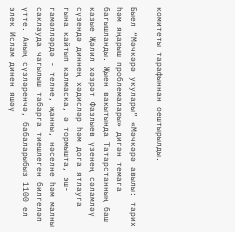комитеты тарафыннан оештырылды.

Быел “Мәчкәрә укулары” «Мәчкәрә авылы: тарих һәм яңарыш проблемалары» дигән темага багышланды. Җыен вакытында Татарстанның баш казые Җәлил хәзрәт Фазлыев үзенең сәламләү сүзендә диннең хәдисләр һәм дога ятлауга гына кайтып калмаска, ә тормышта, эш-гамәлләрдә - телне, җанны, нәселне һәм малны саклауда чагылыш табарга тиешлеген билгеләп үтте. Аның сүзләренчә, бабаларыбыз 1100 ел элек Ислам динен яшәү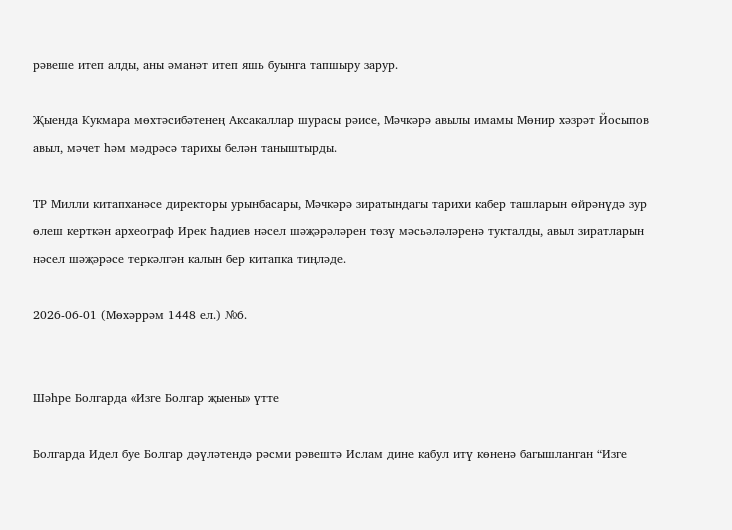рәвеше итеп алды, аны әманәт итеп яшь буынга тапшыру зарур.

Җыенда Кукмара мөхтәсибәтенең Аксакаллар шурасы рәисе, Мәчкәрә авылы имамы Мөнир хәзрәт Йосыпов авыл, мәчет һәм мәдрәсә тарихы белән таныштырды.

ТР Милли китапханәсе директоры урынбасары, Мәчкәрә зиратындагы тарихи кабер ташларын өйрәнүдә зур өлеш керткән археограф Ирек Һадиев нәсел шәҗәрәләрен төзү мәсьәләләренә тукталды, авыл зиратларын нәсел шәҗәрәсе теркәлгән калын бер китапка тиңләде.

2026-06-01 (Мөхәррәм 1448 ел.) №6.


Шәһре Болгарда «Изге Болгар җыены» үтте

Болгарда Идел буе Болгар дәүләтендә рәсми рәвештә Ислам дине кабул итү көненә багышланган “Изге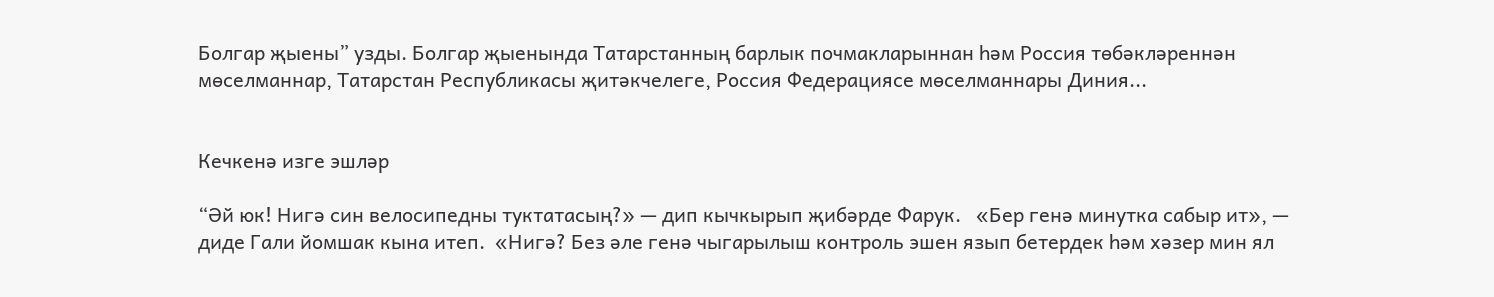Болгар җыены” узды. Болгар җыенында Татарстанның барлык почмакларыннан һәм Россия төбәкләреннән мөселманнар, Татарстан Республикасы җитәкчелеге, Россия Федерациясе мөселманнары Диния...


Кечкенә изге эшләр

“Әй юк! Нигә син велосипедны туктатасың?» — дип кычкырып җибәрде Фарук.   «Бер генә минутка сабыр ит», — диде Гали йомшак кына итеп.  «Нигә? Без әле генә чыгарылыш контроль эшен язып бетердек һәм хәзер мин ял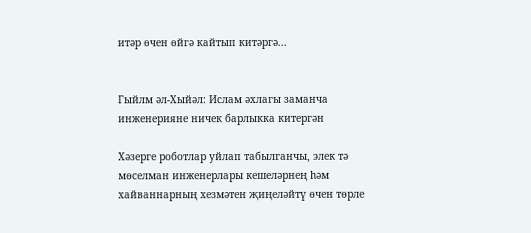итәр өчен өйгә кайтып китәргә...


Гыйлм әл-Хыйәл: Ислам әхлагы заманча инженерияне ничек барлыкка китергән

Хәзерге роботлар уйлап табылганчы, элек тә мөселман инженерлары кешеләрнең һәм хайваннарның хезмәтен җиңеләйтү өчен төрле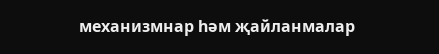механизмнар һәм җайланмалар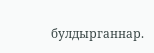булдырганнар.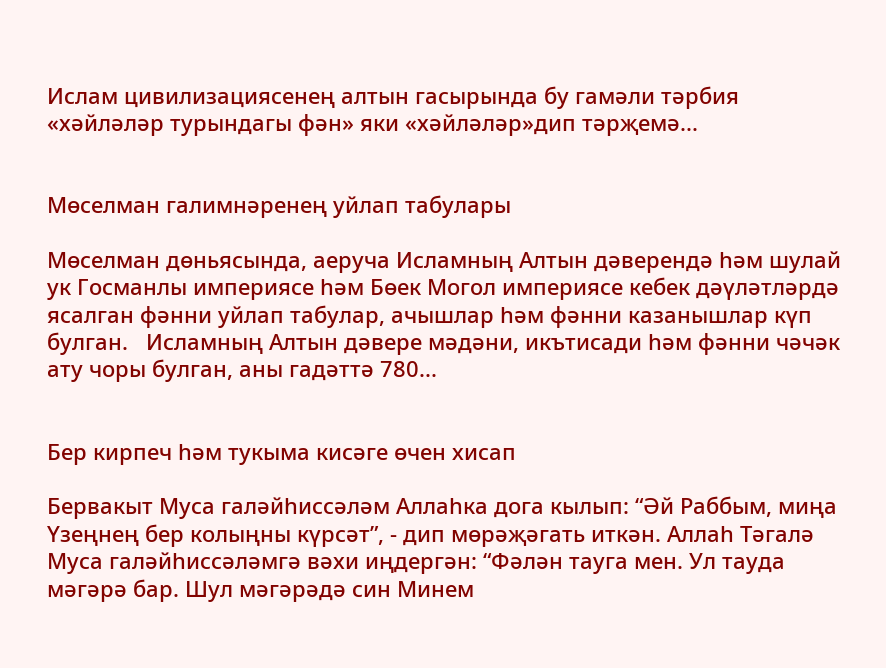Ислам цивилизациясенең алтын гасырында бу гамәли тәрбия «хәйләләр турындагы фән» яки «хәйләләр»дип тәрҗемә...


Мөселман галимнәренең уйлап табулары

Мөселман дөньясында, аеруча Исламның Алтын дәверендә һәм шулай ук Госманлы империясе һәм Бөек Могол империясе кебек дәүләтләрдә ясалган фәнни уйлап табулар, ачышлар һәм фәнни казанышлар күп булган.   Исламның Алтын дәвере мәдәни, икътисади һәм фәнни чәчәк ату чоры булган, аны гадәттә 780...


Бер кирпеч һәм тукыма кисәге өчен хисап

Бервакыт Муса галәйһиссәләм Аллаһка дога кылып: “Әй Раббым, миңа Үзеңнең бер колыңны күрсәт”, - дип мөрәҗәгать иткән. Аллаһ Тәгалә Муса галәйһиссәләмгә вәхи иңдергән: “Фәлән тауга мен. Ул тауда мәгәрә бар. Шул мәгәрәдә син Минем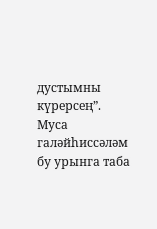дустымны күрерсең”.   Муса галәйһиссәләм бу урынга таба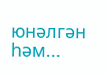юнәлгән һәм...